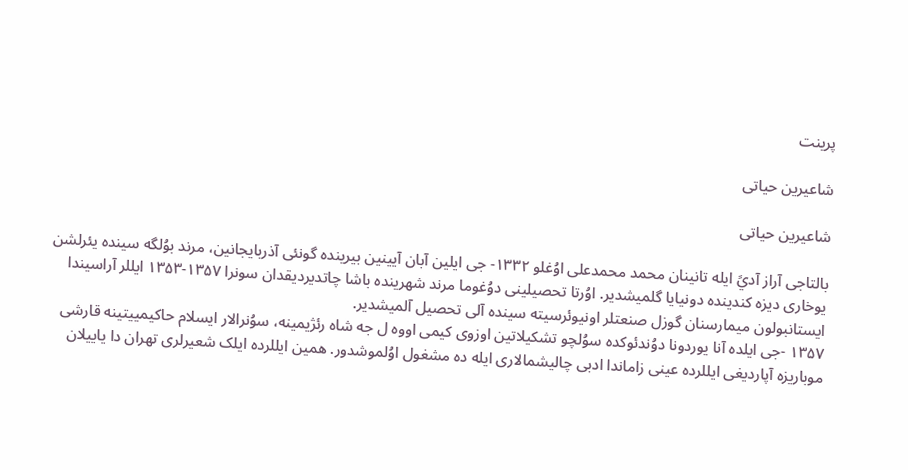پرینت

شاعیرین حیاتی

شاعیرین حیاتی

بالتاجی آراز آديً ایله تانينان محمد محمدعلی اوُغلو ۱۳۳۲- جی ایلین آبان آیينين بیرینده گونئی آذربایجانين، مرند بوُلگه سینده یئرلشن یوخاری دیزه کندینده دونیایا گلمیشدیر. اوُرتا تحصیلینی دوُغوما مرند شهرینده باشا چاتديرديقدان سونرا ۱۳۵۷-۱۳۵۳ ایللر آراسيندا ایستانبولون میمارسنان گوزل صنعتلر اونیوئرسیته سینده آلی تحصیل آلميشدير.
۱۳۵۷ -جی ایلده آنا یوردونا دوُندئوکده سوُلچو تشکیلاتين اوزوی کیمی اووه ل جه شاه رئژیمینه، سوُنرالار ایسلام حاکیمییتینه قارشی موباریزه آپارديغی ایللرده عینی زاماندا ادبی چاليشمالاری ایله ده مشغول اوُلموشدور. همین ایللرده ایلک شعیرلری تهران دا یایيلان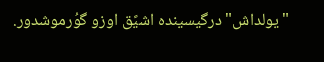"یولداش" درگیسینده اشيًق اوزو گوُرموشدور.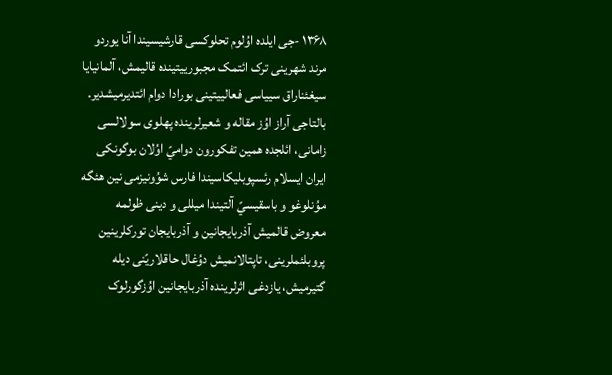۱۳۶۸ -جی ایلده اوُلوم تحلوکسی قارشيسيندا آنا یوردو مرند شهرینی ترک ائتمک مجبورییتینده قاليمش، آلمانیایا سيغئناراق سییاسی فعالییتینی بورادا دوام ائتدیرمیشدیر.
بالتاجی آراز اوُز مقاله و شعیرلرینده پهلوی سولالسی زامانی، ائلجده همین تفکورون دواميً اوُلان بوگونکی ایران ایسلام رئسپوبلیکاسيندا فارس شوُونیزمی نین هئگه موُنلوغو و باسقيسيً آلتيندا میللی و دینی ظولمه معروض قالميش آذربایجانين و آذربایجان تورکلرینین پروبلئملرینی، تاپتالانميش دوُغال حاقلاريًنی دیله گتیرمیش، یازدغی اثرلرینده آذربایجانين اوُزگورلوک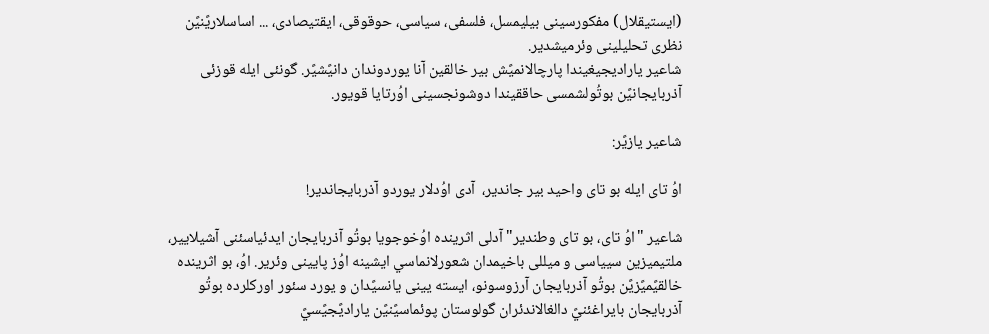(ایستیقلال) مفکورسینی بيليمسل، فلسفی، سياسی، حوقوقی، ايقتيصادی، ... اساسلاريًنيًن نظری تحلیلینی وئرمیشدیر.
شاعیر یاراديجيغيندا پارچالانميًش بیر خالقين آنا یوردوندان دانيًشيًر. گونئی ایله قوزئی آذربایجانيًن بوتُولشمسی حاققيندا دوشونجسینی اوُرتایا قویور.

شاعیر یازيًر:

اوُ تای ایله بو تای واحید بیر جاندير،  آدی اوُدلار یوردو آذربایجاندير!

شاعیر "اوُ تای، بو تای وطندیر" آدلی اثرینده اوُخوجویا بوتُو آذربایجان ایدئیاسئنی آشيلایير، ملتیمیزین سییاسی و میللی باخيمدان شعورلانماسي ایشینه اوُز پایينی وئریر. اوُ، بو اثرینده خالقيًميًزيًن بوتُو آذربایجان آرزوسونو، ایسته یینی یانسيًدان و یورد سئور اورکلرده بوتُو آذربایجان بایراغئنيً دالغالاندئران گولوستان پوئماسيًنيًن یاراديًجيًسيً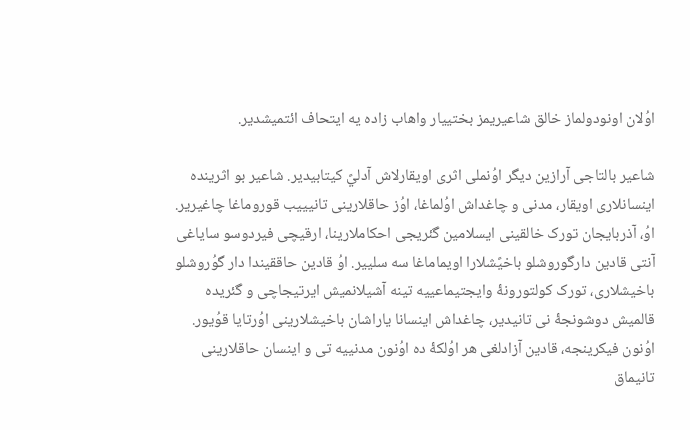اوُلان اونودولماز خالق شاعیریمز بختییار واهاب زاده یه ایتحاف ائتمیشدیر.

شاعیر بالتاجی آرازين دیگر اوُنملی اثری اویقارلاش آدليً کیتابيدير. شاعیر بو اثرینده اینسانلاری اویقار، مدنی و چاغداش اوُلماغا، اوُز حاقلارينی تانيیيب قوروماغا چاغيرير. اوُ، آذربایجان تورک خالقينی ایسلامين گئریجی احکاملارينا، ارقيچی فیردوسو سایاغی آنتی قادين دارگوروشلو باخيًشلارا اویماماغا سه سلییر. اوُ قادين حاققيندا دار گوُروشلو باخيشلاری، تورک کولتورونۀ وایجتیماعییه تینه آشيلانميش ایرتیجاچی و گئریده قالميش دوشونجۀ نی تانيدير، چاغداش اینسانا یاراشان باخيشلارينی اوُرتایا قوُیور. اوُنون فیکرینجه، قادين آزادلغی هر اوُلکۀ ده اوُنون مدنییه تی و اینسان حاقلارينی تانيماق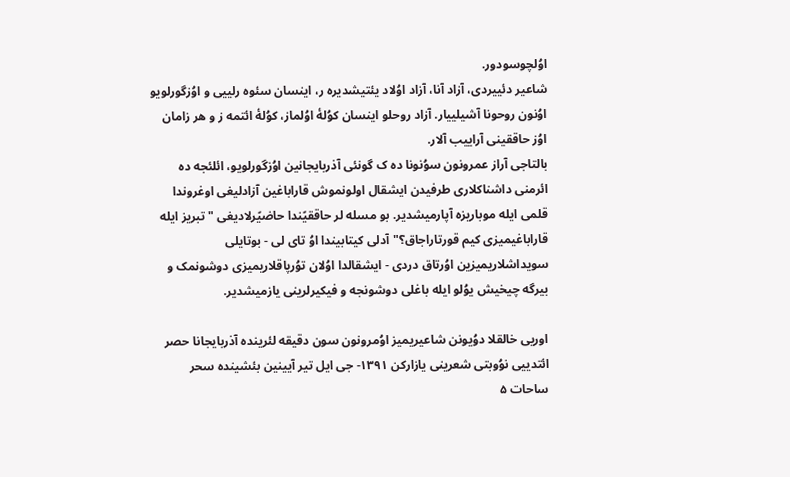اوُلچوسودور.
شاعیر دئییردی، آزاد آنا، آزاد اوُلاد یئتیشدیره ر، اینسان سئوه رلییی و اوُزگورلویو اوُنون روحونا آشيليیار. آزاد روحلو اینسان کوُلۀ اوُلماز، کوُلۀ ائتمه ز و هر زامان اوُز حاققينی آرایيب آلار.
بالتاجی آراز عمرونون سوُنونا ده ک گونئی آذربایجانين اوُزگورلویو، ائلئجه ده ائرمنی داشناکلاری طرفیدن ایشقال اولونموش قاراباغين آزادليغی اوغروندا قلمی ایله موباریزه آپارميشدير. بو مسله لر حاققيًندا حاضيًرلاديغی "تبریز ایله قاراباغيميزی کیم قورتاراجاق؟" آدلی کیتابيندا اوُ تای لی - بوتایلی سویداشلاريميزين اوُرتاق دردی - ایشقالدا اوُلان توُرپاقلاريميزی دوشونمک و بیرگه چيخيش یوُلو ایله باغلی دوشونجه و فیکیرلرینی یازميشدیر.

اوریی خالقلا دوُیونن شاعیریمیز اوُمرونون سون دقیقه لئرینده آذربایجانا حصر ائتدییی نوُوبتی شعرینی یازارکن ۱۳۹۱- جی ایل تیر آیينين بئشینده سحر ساحات ۵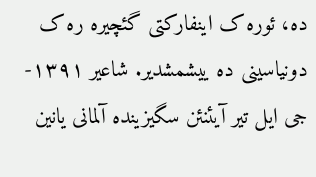ده، ئوره ک اینفارکتی گئچیره ره ک دونیاسينی ده ییشمشدیر. شاعیر ۱۳۹۱- جی ایل تیر آیئنئن سگیزینده آلمانی یانين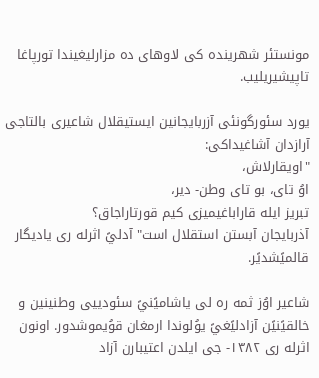مونستئر شهرینده کی لاوهای ده مزارليغيندا تورپاغا تاپيشیریلیب.

یورد سئورگونئی آزربایجانين ایستیقلال شاعیری بالتاجی آرازدان آشاغيداکی:
"اویقارلاش،
اوُ تای، بو تای وطن- دیر،
تبریز ایله قاراباغيميزی کیم قورتاراجاق؟
آذربایجان آبستن استقلال است" آدليً اثرله ری یادیگار قالميًشديًر.

شاعیر اوُز ثمه ره لی یاشاميًنيً سئودییی وطنینین و خالقيًنيًن آزادليًغيً یوُلوندا ارمغان قوُیموشدور. اونون اثرله ری ۱۳۸۲- جی ایلدن اعتیبارن آزاد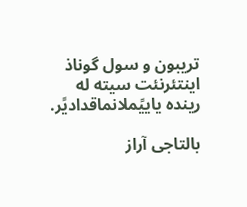تریبون و سول گوناذ اینتئرنئت سیته له رینده یایيًملانماقداديًر.

بالتاجی آراز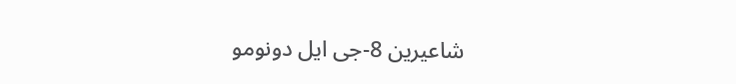شاعیرین 8-جی ایل دونومو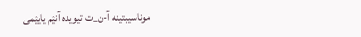موناسیبتینه آ-ن_ت تیویده آنؽم یایؽمی